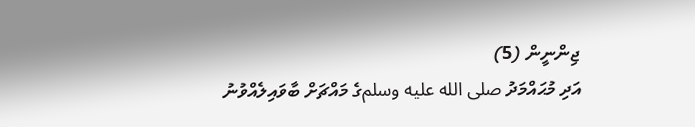ޖިންނީން (5)
އަދި މުޙައްމަދު صلى الله عليه وسلمގެ މައްޗަށް ބާވައިލެއްވުނު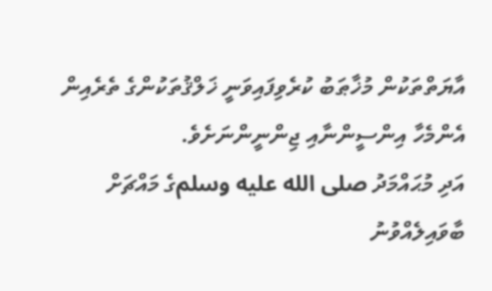އާޔަތްތަކުން މުޚާޠަބު ކުރެވިފައިވަނީ ޚަލްޤުތަކުންގެ ތެރެއިން އެންމެހާ އިންސީންނާއި ޖިންނީންނަށެވެ.
އަދި މުޙައްމަދު صلى الله عليه وسلمގެ މައްޗަށް ބާވައިލެއްވުނު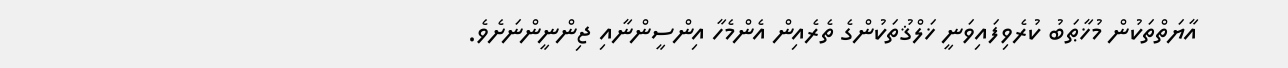އާޔަތްތަކުން މުޚާޠަބު ކުރެވިފައިވަނީ ޚަލްޤުތަކުންގެ ތެރެއިން އެންމެހާ އިންސީންނާއި ޖިންނީންނަށެވެ.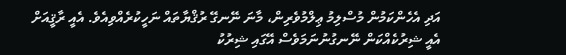އަދި އެހެންކަމުން މުސްލިމު ޢިލްމުވެރިން، މާނަ ނޭނގޭ ރުޤްޔާތައް ނަހީކުރެއްވިއެވެ. އެއީ ރާޤީއަށް އެއީ ޝިރުކެއްކަން ނޭނގުނުނަމަވެސް އޭގައި ޝިރުކު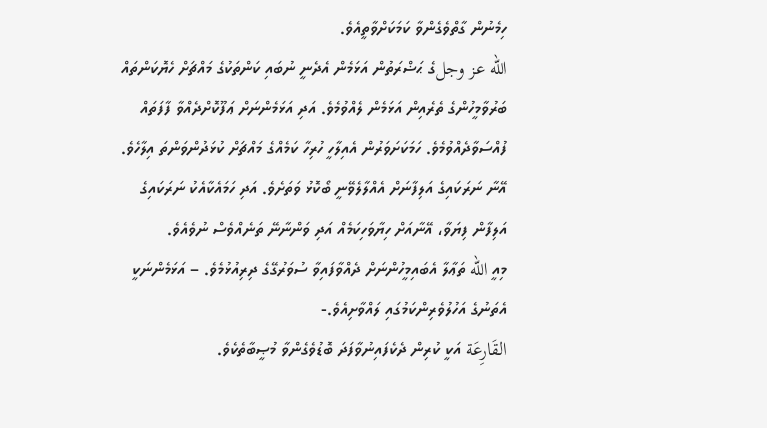ހިމެނުން ގާތްވެގެންވާ ކަމަކަށްވާތީއެވެ.
الله عز وجلގެ ޙަޟްރަތުން އަޅަމެން އެދެނީ ނުބައި ކަންތަކުގެ މައްޗަށް ހެޔޮކަންތައް ބަރުވާމީހުންގެ ތެރެއިން އަޅަމެން ލެއްވުމެވެ. އަދި އަޅަމެންނަށް ޢަފޫކޮށްދެއްވާ ފާފަތައް ފުއްސަވާދެއްވުމެވެ. ހަމަކަށަވަރުން އެއިލާހީ ހުރިހާ ކަމެއްގެ މައްޗަށް ކުޅަދުންވަންތަ އިލާހެވެ.
އޭނާ ނަރަކައިގެ އަލިފާނަށް އެއްލާލެވޭނީ ބޯކޮޅު ވަތަށެވެ. އަދި ހަމައެކާއެކު ނަރަކައިގެ އަލިފާން ފިޔަވާ، އޭނާއަށް ހިޔާވަހިކަމެއް އަދި ވަންނާނޭ ތަނެއްވެސް ނުވެއެވެ.
މިއީ الله ތަޢާލާ އެބައިމީހުންނަށް ދެއްވާފައިވާ ސުވަރުގޭގެ ދިރިއުޅުމެވެ. – އަޅަމެންނަކީ އެތަނުގެ އަހުލުވެރިންކަމުގައި ލައްވާށިއެވެ.-
القَارِعَة އަކީ ކުރިން ދެކެފައިނުވާފަދަ ބޮޑުވެގެންވާ މުޞީބާތެކެވެ.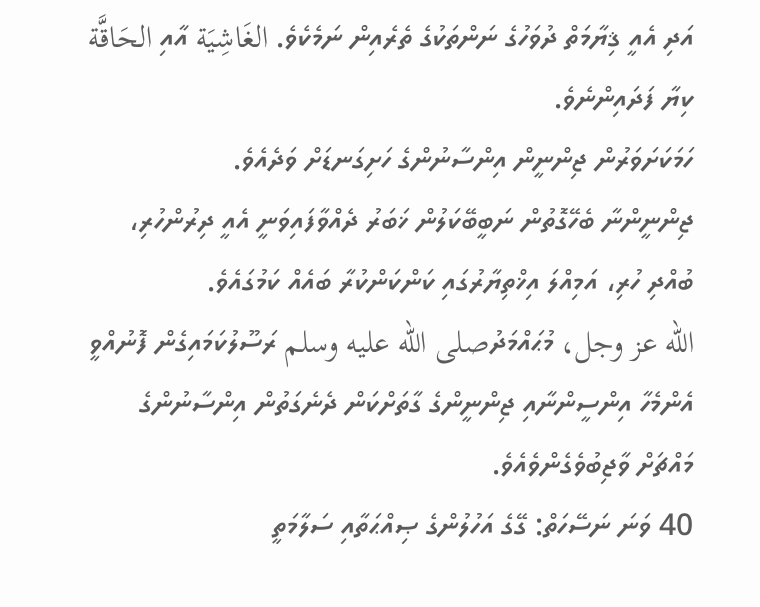އަދި އެއީ ޤިޔާމަތް ދުވަހުގެ ނަންތަކުގެ ތެރެއިން ނަމެކެވެ. الغَاشِيَة އާއި الحَاقَّة ކިޔާ ފަދައިންނެވެ.
ހަމަކަށަވަރުން ޖިންނީން އިންސާނުންގެ ހަށިގަނޑަށް ވަދެއެވެ.
ޖިންނީންނާ ބެހޭގޮތުން ނަބީބޭކަލުން ޚަބަރު ދެއްވާފައިވަނީ އެއީ ދިރުންހުރި، ބުއްދި ހުރި، އަމިއްލަ އިޚްތިޔާރުގައި ކަންކަންކުރާ ބައެއް ކަމުގައެވެ.
الله عز وجل، މުޙައްމަދުصلى الله عليه وسلم ރަސޫލުކަމައިގެން ފޮނުއްވީ އެންމެހާ އިންސީންނާއި ޖިންނީންގެ ގާތަށްކަން ދެނެގަތުން އިންސާނުންގެ މައްޗަށް ވާޖިބުވެގެންވެއެވެ.
40 ވަނަ ނަސޭހަތް: ގޭގެ އަހުލުންގެ ޞިއްޙަތާއި ސަލާމަތީ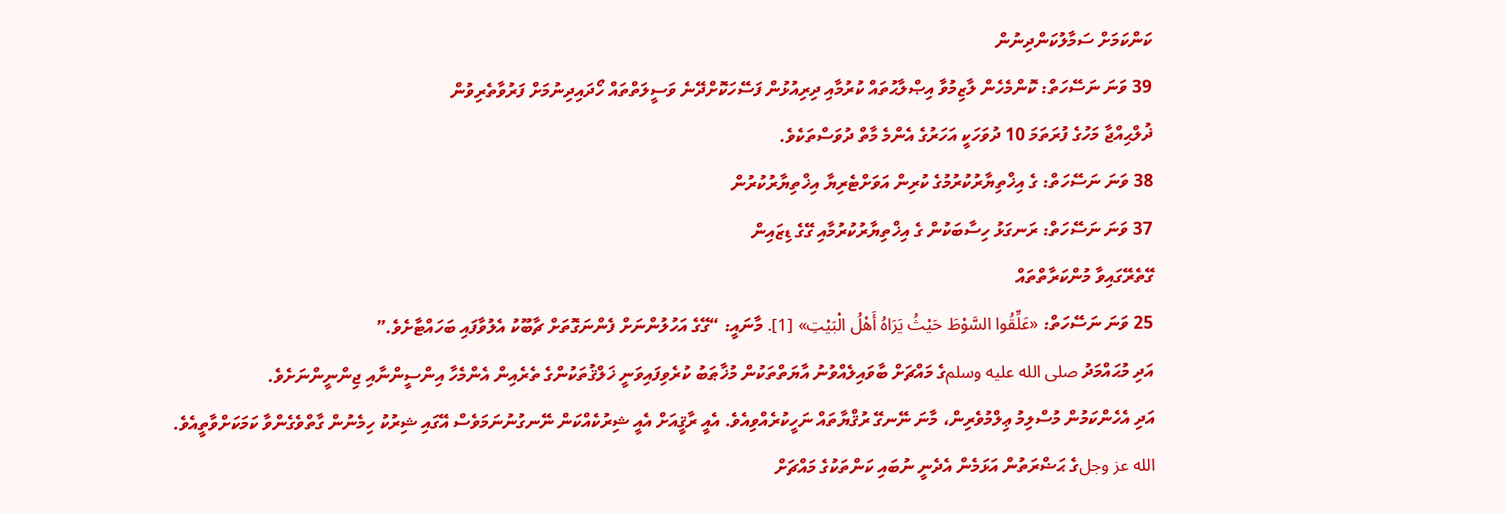ކަންކަމަށް ސަމާލުކަންދިނުން
39 ވަނަ ނަސޭހަތް: ކޮންމެހެން ލާޒިމުވާ އިޞްލާޙުތައް ކުރުމާއި ދިރިއުޅުން ފަސޭހަކޮށްދޭނެ ވަސީލަތްތައް ހޯދައިދިނުމަށް ފަރުވާތެރިވުން
ޛުލްޙިއްޖާ މަހުގެ ފުރަތަމަ 10 ދުވަހަކީ އަހަރުގެ އެންމެ މާތް ދުވަސްތަކެވެ.
38 ވަނަ ނަސޭހަތް: ގެ އިޚްތިޔާރުކުރުމުގެ ކުރިން އަވަށްޓެރިޔާ އިޚްތިޔާރުކުރުން
37 ވަނަ ނަސޭހަތް: ރަނގަޅު ހިސާބަކުން ގެ އިޚްތިޔާރުކުރުމާއި ގޭގެ ޑިޒައިން
ގޭތެރޭގައިވާ މުންކަރާތްތައް
25 ވަނަ ނަސޭހަތް: «عَلِّقُوا السَّوْطَ حَيْثُ يَرَاهُ أَهْلُ الْبَيْتِ» [1]. މާނައީ: “ގޭގެ އަހުލުންނަށް ފެންނަގޮތަށް ޗާބޫކު އެލުވާފައި ބަހައްޓާށެވެ.”
އަދި މުޙައްމަދު صلى الله عليه وسلمގެ މައްޗަށް ބާވައިލެއްވުނު އާޔަތްތަކުން މުޚާޠަބު ކުރެވިފައިވަނީ ޚަލްޤުތަކުންގެ ތެރެއިން އެންމެހާ އިންސީންނާއި ޖިންނީންނަށެވެ.
އަދި އެހެންކަމުން މުސްލިމު ޢިލްމުވެރިން، މާނަ ނޭނގޭ ރުޤްޔާތައް ނަހީކުރެއްވިއެވެ. އެއީ ރާޤީއަށް އެއީ ޝިރުކެއްކަން ނޭނގުނުނަމަވެސް އޭގައި ޝިރުކު ހިމެނުން ގާތްވެގެންވާ ކަމަކަށްވާތީއެވެ.
الله عز وجلގެ ޙަޟްރަތުން އަޅަމެން އެދެނީ ނުބައި ކަންތަކުގެ މައްޗަށް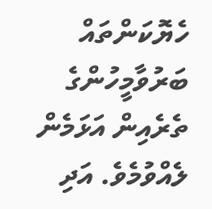ހެޔޮކަންތައް ބަރުވާމީހުންގެ ތެރެއިން އަޅަމެން ލެއްވުމެވެ. އަދި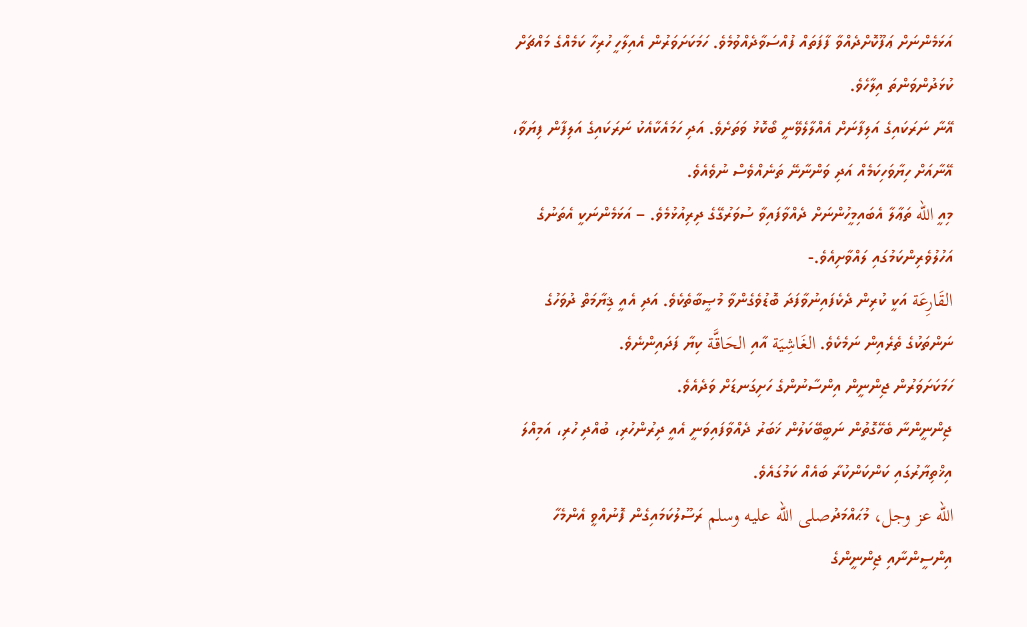އަޅަމެންނަށް ޢަފޫކޮށްދެއްވާ ފާފަތައް ފުއްސަވާދެއްވުމެވެ. ހަމަކަށަވަރުން އެއިލާހީ ހުރިހާ ކަމެއްގެ މައްޗަށް ކުޅަދުންވަންތަ އިލާހެވެ.
އޭނާ ނަރަކައިގެ އަލިފާނަށް އެއްލާލެވޭނީ ބޯކޮޅު ވަތަށެވެ. އަދި ހަމައެކާއެކު ނަރަކައިގެ އަލިފާން ފިޔަވާ، އޭނާއަށް ހިޔާވަހިކަމެއް އަދި ވަންނާނޭ ތަނެއްވެސް ނުވެއެވެ.
މިއީ الله ތަޢާލާ އެބައިމީހުންނަށް ދެއްވާފައިވާ ސުވަރުގޭގެ ދިރިއުޅުމެވެ. – އަޅަމެންނަކީ އެތަނުގެ އަހުލުވެރިންކަމުގައި ލައްވާށިއެވެ.-
القَارِعَة އަކީ ކުރިން ދެކެފައިނުވާފަދަ ބޮޑުވެގެންވާ މުޞީބާތެކެވެ. އަދި އެއީ ޤިޔާމަތް ދުވަހުގެ ނަންތަކުގެ ތެރެއިން ނަމެކެވެ. الغَاشِيَة އާއި الحَاقَّة ކިޔާ ފަދައިންނެވެ.
ހަމަކަށަވަރުން ޖިންނީން އިންސާނުންގެ ހަށިގަނޑަށް ވަދެއެވެ.
ޖިންނީންނާ ބެހޭގޮތުން ނަބީބޭކަލުން ޚަބަރު ދެއްވާފައިވަނީ އެއީ ދިރުންހުރި، ބުއްދި ހުރި، އަމިއްލަ އިޚްތިޔާރުގައި ކަންކަންކުރާ ބައެއް ކަމުގައެވެ.
الله عز وجل، މުޙައްމަދުصلى الله عليه وسلم ރަސޫލުކަމައިގެން ފޮނުއްވީ އެންމެހާ އިންސީންނާއި ޖިންނީންގެ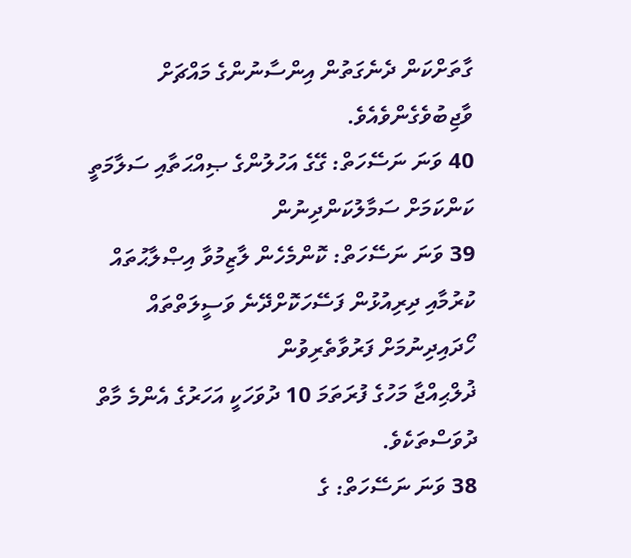ގާތަށްކަން ދެނެގަތުން އިންސާނުންގެ މައްޗަށް ވާޖިބުވެގެންވެއެވެ.
40 ވަނަ ނަސޭހަތް: ގޭގެ އަހުލުންގެ ޞިއްޙަތާއި ސަލާމަތީ ކަންކަމަށް ސަމާލުކަންދިނުން
39 ވަނަ ނަސޭހަތް: ކޮންމެހެން ލާޒިމުވާ އިޞްލާޙުތައް ކުރުމާއި ދިރިއުޅުން ފަސޭހަކޮށްދޭނެ ވަސީލަތްތައް ހޯދައިދިނުމަށް ފަރުވާތެރިވުން
ޛުލްޙިއްޖާ މަހުގެ ފުރަތަމަ 10 ދުވަހަކީ އަހަރުގެ އެންމެ މާތް ދުވަސްތަކެވެ.
38 ވަނަ ނަސޭހަތް: ގެ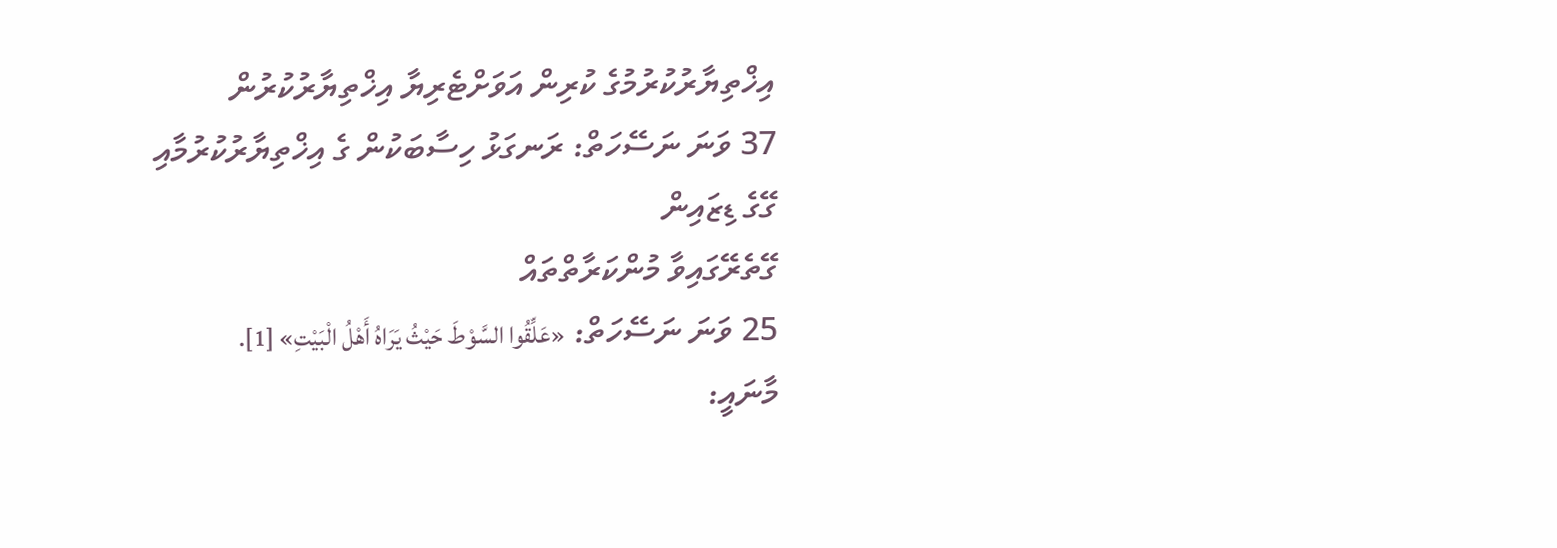އިޚްތިޔާރުކުރުމުގެ ކުރިން އަވަށްޓެރިޔާ އިޚްތިޔާރުކުރުން
37 ވަނަ ނަސޭހަތް: ރަނގަޅު ހިސާބަކުން ގެ އިޚްތިޔާރުކުރުމާއި ގޭގެ ޑިޒައިން
ގޭތެރޭގައިވާ މުންކަރާތްތައް
25 ވަނަ ނަސޭހަތް: «عَلِّقُوا السَّوْطَ حَيْثُ يَرَاهُ أَهْلُ الْبَيْتِ» [1]. މާނައީ: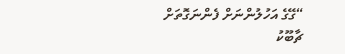“ގޭގެ އަހުލުންނަށް ފެންނަގޮތަށް ޗާބޫކު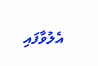އެލުވާފައި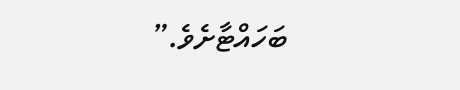ބަހައްޓާށެވެ.”